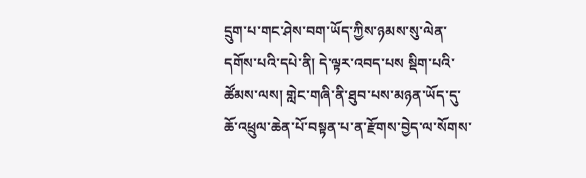དྲུག་པ་གང་ཤེས་བག་ཡོད་ཀྱིས་ཉམས་སུ་ལེན་དགོས་པའི་དཔེ་ནི། དེ་ལྟར་འབད་པས སྡིག་པའི་ཚོམས་ལས། གླེང་གཞི་ནི་ཐུབ་པས་མཉན་ཡོད་དུ་ཆོ་འཕྲུལ་ཆེན་པོ་བསྟན་པ་ན་རྫོགས་བྱེད་ལ་སོགས་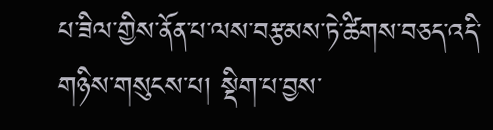པ་ཟིལ་གྱིས་ནོན་པ་ལས་བརྩམས་ཏེ་ཚིགས་བཅད་འདི་གཉིས་གསུངས་པ། སྡིག་པ་བྱས་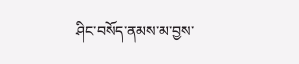ཤིང་བསོད་ནམས་མ་བྱས་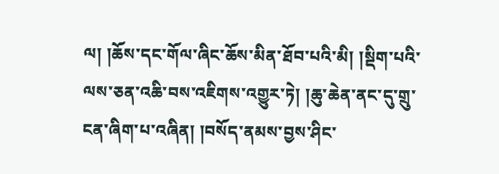ལ། །ཆོས་དང་གོལ་ཞིང་ཆོས་མིན་ཐོབ་པའི་མི། །སྡིག་པའི་ལས་ཅན་འཆི་བས་འཇིགས་འགྱུར་ཏེ། །ཆུ་ཆེན་ནང་དུ་གྲུ་ངན་ཞིག་པ་འཞིན། །བསོད་ནམས་བྱས་ཤིང་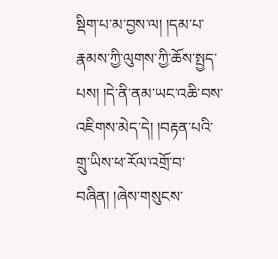སྡིག་པ་མ་བྱས་ལ། །དམ་པ་རྣམས་ཀྱི་ལུགས་ཀྱི་ཆོས་སྤྱད་པས། །དེ་ནི་ནམ་ཡང་འཆི་བས་འཇིགས་མེད་དེ། །བརྟན་པའི་གྲུ་ཡིས་ཕ་རོལ་འགྲོ་བ་བཞིན། །ཞེས་གསུངས་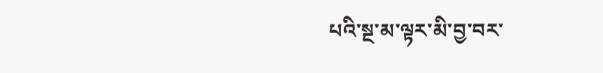པའི་སྔ་མ་ལྟར་མི་བྱ་བར་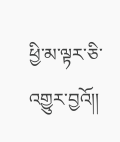ཕྱི་མ་ལྟར་ཅི་འགྱུར་བྱའོ།།